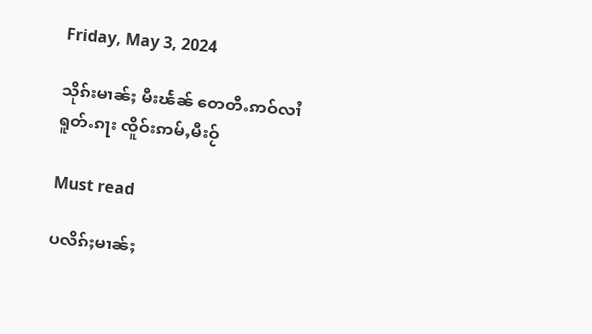Friday, May 3, 2024

သိုၵ်းမၢၼ်ႈ မီးၽႅၼ် တေတီႉဢဝ်လၢႆ ရူတ်ႉၵႃး ၸိူဝ်းဢမ်ႇမီးဝႂ်

Must read

ပလိၵ်ႈမၢၼ်ႈ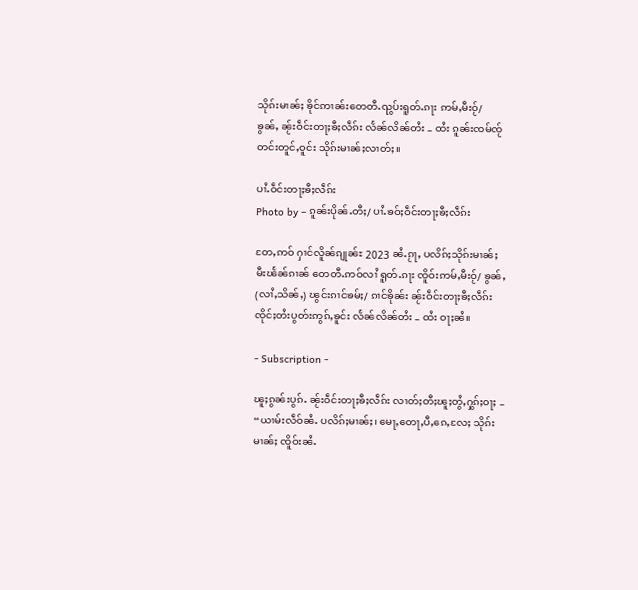သိုၵ်းမၢၼ်ႈ ၶိုင်ဢၢၼ်းတေတီႉၺွပ်းရူတ်ႉၵႃး ဢမ်ႇမီးဝႂ်/ ၶွၼ်ႇ ၼႂ်းဝဵင်းတႃႈၶီႈလဵၵ်း လႅၼ်လိၼ်တႆး – ထႆး ၵူၼ်းၸမ်ၸႂ်တင်းတူင်ႇဝူင်း သိုၵ်းမၢၼ်ႈလၢတ်ႈ။

ပၢႆႉဝဵင်းတႃႈၶီႈလဵၵ်း
Photo by – ၵူၼ်းပိုၼ်ႉတီႈ/ ပၢႆႉၶဝ်ႈဝဵင်းတႃႈၶီႈလဵၵ်း

တႄႇဢဝ် ႁၢင်လိူၼ်ၵျုၼ်ႊ 2023 ၼႆႉၵႂႃႇ ပလိၵ်ႈသိုၵ်းမၢၼ်ႈ မီးၽႅၼ်ၵၢၼ် တေတီႉဢဝ်လၢႆ ရူတ်ႉၵႃး ၸိူဝ်းဢမ်ႇမီးဝႂ်/ ၶွၼ်ႇ (လၢႆႇသိၼ်ႇ) ၽွင်းၵၢင်ၶမ်ႈ/ ၵၢင်ၶိုၼ်း ၼႂ်းဝဵင်းတႃႈၶီႈလဵၵ်း ၸိုင်ႈတႆးပွတ်းဢွၵ်ႇၶူင်း လႅၼ်လိၼ်တႆး – ထႆး ဝႃႈၼႆ။

- Subscription -

ၽူႈၵွၼ်းပွၵ်ႉ ၼႂ်းဝဵင်းတႃႈၶီႈလဵၵ်း လၢတ်ႈတီႈၽူႈတွႆႇႁွၵ်ႈဝႃႈ – “ယၢမ်းလဵဝ်ၼႆႉ ပလိၵ်ႈမၢၼ်ႈ၊ မေႃႇတေႃႇပီႇၵေႇလႄႈ သိုၵ်း မၢၼ်ႈ ၸိူဝ်းၼႆႉ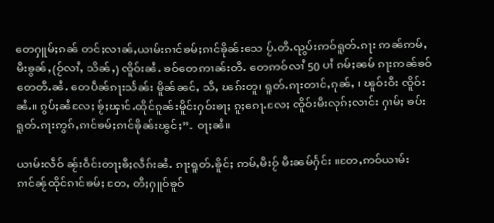တေႁူမ်ႈၵၼ် တင်ႈလၢၼ်ႇယၢမ်းၵၢင်ၶမ်ႈၵၢင်ၶိုၼ်းသေ ပႂ်ႉတီႉၺွပ်းဢဝ်ရူတ်ႉၵႃး ဢၼ်ဢမ်ႇမီးၶွၼ်ႇ(ဝႂ်လၢႆႇ သိၼ်ႇ) ၸိူဝ်းၼႆႉ ၶဝ်တေဢၢၼ်းတီႉ တေဢဝ်လၢႆ 50 ပၢႆ ၵမ်ႈၼမ် ၵႃးဢၼ်ၶဝ်တေတီႉၼႆႉ တေပဵၼ်ၵႃးသႅၼ်း မိူၼ်ၼင်ႇ သီႇ ၽၵ်းတူ၊ ရူတ်ႉၵႃးတၢင်ႇၵုၼ်ႇ ၊ ၽူဝ်းဝီး ၸိူဝ်းၼႆႉ။ ၵွပ်ႈၼႆလႄႈ ၶႂ်ႈၾၢင်ႉထိုင်ၵူၼ်းမိူင်းႁဝ်းၶႃႈ ၵူႈၵေႃႉလႄႈ ၸိူဝ်းမီးလုၵ်ႈလၢင်း ႁၢမ်ႈ ၶပ်းရူတ်ႉၵႃးဢွၵ်ႇၵၢင်ၶမ်ႈၵၢင်ၶိုၼ်းၽွင်ႈ”- ဝႃႈၼႆ။

ယၢမ်းလဵဝ် ၼႂ်းဝဵင်းတႃႈၶီႈလဵၵ်းၼႆႉ ၵႃးရူတ်ႉၶိူင်ႈ ဢမ်ႇမီးဝႂ် မီးၼမ်ႁႅင်း ။တႄႇဢဝ်ယၢမ်းၵၢင်ၼႂ်ထိုင်ၵၢင်ၶမ်ႈ တႄႇ တီႈႁူဝ်ၶူဝ်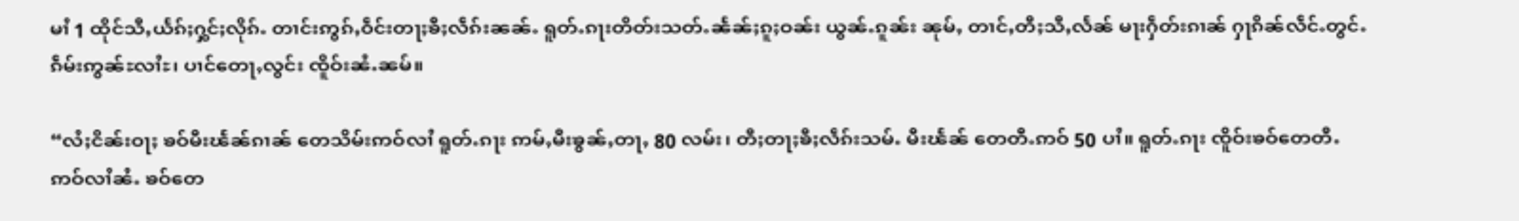မၢႆ 1 ထိုင်သီႇယႅၵ်ႈႁွင်ႈလိုၵ်ႉ တၢင်းဢွၵ်ႇဝဵင်းတႃႈၶီႈလဵၵ်းၼၼ်ႉ ရူတ်ႉၵႃးတိတ်းသတ်ႉၼႅၼ်ႈၵူႈဝၼ်း ယွၼ်ႉၵူၼ်း ၼုမ်ႇ တၢင်ႇတီႈသီႇလႅၼ် မႃးႁဵတ်းၵၢၼ် ႁႃၵိၼ်လဵင်ႉတွင်ႉ ၵဵမ်းဢွၼ်ႊလၢႆႊ၊ ပၢင်တေႃႇလွင်း ၸိူဝ်းၼႆႉၼမ်။

“လႆႈငိၼ်းဝႃႈ ၶဝ်မီးၽႅၼ်ၵၢၼ် တေသိမ်းဢဝ်လၢႆ ရူတ်ႉၵႃး ဢမ်ႇမီးၶွၼ်ႇတႃႇ 80 လမ်း၊ တီႈတႃႈၶီႈလဵၵ်းသမ်ႉ မီးၽႅၼ် တေတီႉဢဝ် 50 ပၢႆ။ ရူတ်ႉၵႃး ၸိူဝ်းၶဝ်တေတီႉဢဝ်လၢႆၼႆႉ ၶဝ်တေ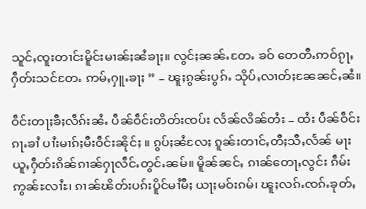သူင်ႇၸူးတၢင်းမိူင်းမၢၼ်ႈၼႆၶႃႈ။ လွင်ႈၼၼ်ႉတႄႉ ၶဝ် တေတီႉဢဝ်ၵႂႃႇႁဵတ်းသင်တႄႉ ဢမ်ႇႁူႉၶႃႈ ” – ၽူႈၵွၼ်းပွၵ်ႉ သိုပ်ႇလၢတ်ႈၼႄၼင်ႇၼႆ။

ဝဵင်းတႃႈၶီႈလဵၵ်းၼႆႉ ပဵၼ်ဝဵင်းတိတ်းၸပ်း လႅၼ်လိၼ်တႆး – ထႆး ပဵၼ်ဝဵင်းၵႃႉၶၢႆ ပၢႆးမၢၵ်ႈမီးဝဵင်းၼိုင်ႈ ။ ၵွပ်ႈၼႆလႄႈ ၵူၼ်းတၢင်ႇတီႈသီႇလႅၼ် မႃးယူႇႁဵတ်းၵိၼ်ၵၢၼ်ႁႃလဵင်ႉတွင်ႉၼမ်။ မိူၼ်ၼင်ႇ ၵၢၼ်တေႃႇလွင်း ၵဵမ်းဢွၼ်ႊလၢႆႊ၊ ၵၢၼ်ၽိတ်းပၵ်းပိူင်မၢႆမီႈ ယႃႈမဝ်းၵမ်၊ ၽူႈလၵ်ႉၸၵ်ႉၶုတ်ႇ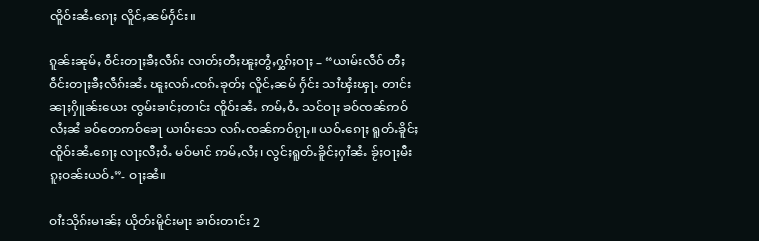ၸိူဝ်းၼႆႉၵေႃႈ လိူင်ႇၼမ်ႁႅင်း။

ၵူၼ်းၼုမ်ႇ ဝဵင်းတႃႈၶီႈလဵၵ်း လၢတ်ႈတီႈၽူႈတွႆႇႁွၵ်ႈဝႃႈ – “ယၢမ်းလဵဝ် တီႈဝဵင်းတႃႈၶီႈလဵၵ်းၼႆႉ ၽူႈလၵ်ႉၸၵ်ႉၶုတ်ႈ လိူင်ႇၼမ် ႁႅင်း သၢႆၾႆးၾႃႉ တၢင်းၼႃႈႁိူၼ်းယေး ၸွမ်းၶၢင်ႈတၢင်း ၸိူဝ်းၼႆႉ ဢမ်ႇဝႆႉ သင်ဝႃႈ ၶဝ်ၸၼ်ဢဝ်လႆႈၼႆ ၶဝ်တေဢဝ်ၶေႃ ယၢဝ်းသေ လၵ်ႉၸၼ်ဢဝ်ၵႂႃႇ။ ယဝ်ႉၵေႃႈ ရူတ်ႉၶိူင်ႈ ၸိူဝ်းၼႆႉၵေႃႈ လႃႈလီႈဝႆႉ မဝ်မၢင် ဢမ်ႇလႆႈ၊ လွင်ႈရူတ်ႉၶိူင်ႈႁၢႆၼႆႉ ၶႂ်ႈဝႃႈမီး ၵူႈဝၼ်းယဝ်ႉ”- ဝႃႈၼႆ။

ဝၢႆးသိုၵ်းမၢၼ်ႈ ယိုတ်းမိူင်းမႃး ၶၢဝ်းတၢင်း 2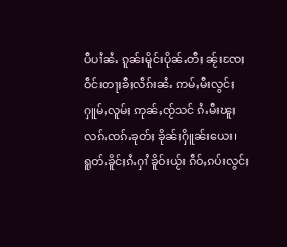ပီပၢႆၼႆႉ ၵူၼ်းမိူင်းပိုၼ်ႉတီႈ ၼႂ်းၸႄႈဝဵင်းတႃႈၶီႈလဵၵ်းၼႆႉ ဢမ်ႇမီးလွင်ႈႁူမ်ႇလူမ်ႈ ဢုၼ်ႇၸႂ်သင် ၵႆႉမီးၽူႈလၵ်ႉၸၵ်ႉၶုတ်ႈ ၶိုၼ်ႈႁိူၼ်းယေး၊ ရူတ်ႉၶိူင်ႈၵႆႉႁၢႆ ၶိူဝ်းယႂ်း ၵဵဝ်ႇၵပ်းလွင်ႈ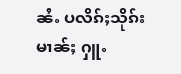ၼႆႉ ပလိၵ်ႈသိုၵ်းမၢၼ်ႈ ႁူႉ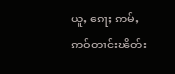ယူႇ ၵေႃႈ ဢမ်ႇဢဝ်တၢင်းၽိတ်း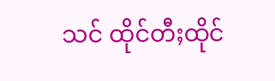သင် ထိုင်တီႈထိုင်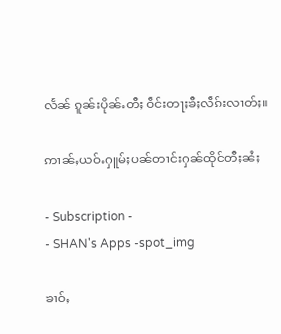လႅၼ် ၵူၼ်းပိုၼ်ႉတီႈ ဝဵင်းတႃႈၶီႈလဵၵ်းလၢတ်ႈ။

ဢၢၼ်ႇယဝ်ႉႁူမ်ႈပၼ်တၢင်းႁၼ်ထိုင်တီႈၼႆႈ

- Subscription -
- SHAN's Apps -spot_img

ၶၢဝ်ႇ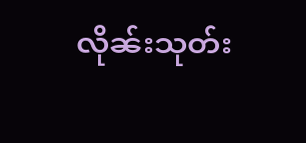လိုၼ်းသုတ်း